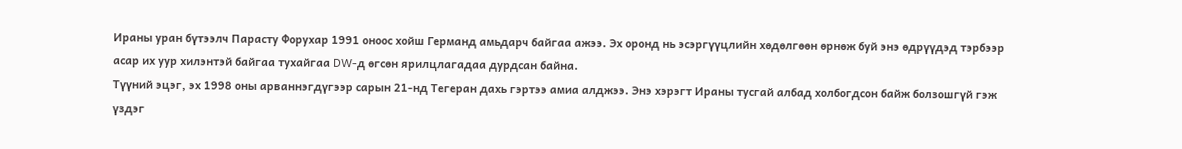Ираны уран бүтээлч Парасту Форухар 1991 оноос хойш Германд амьдарч байгаа ажээ. Эх оронд нь эсэргүүцлийн хөдөлгөөн өрнөж буй энэ өдрүүдэд тэрбээр асар их уур хилэнтэй байгаа тухайгаа DW-д өгсөн ярилцлагадаа дурдсан байна.
Түүний эцэг, эх 1998 оны арваннэгдүгээр сарын 21-нд Тегеран дахь гэртээ амиа алджээ. Энэ хэрэгт Ираны тусгай албад холбогдсон байж болзошгүй гэж үздэг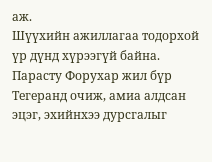аж.
Шүүхийн ажиллагаа тодорхой үр дүнд хүрээгүй байна. Парасту Форухар жил бүр Тегеранд очиж, амиа алдсан эцэг, эхийнхээ дурсгалыг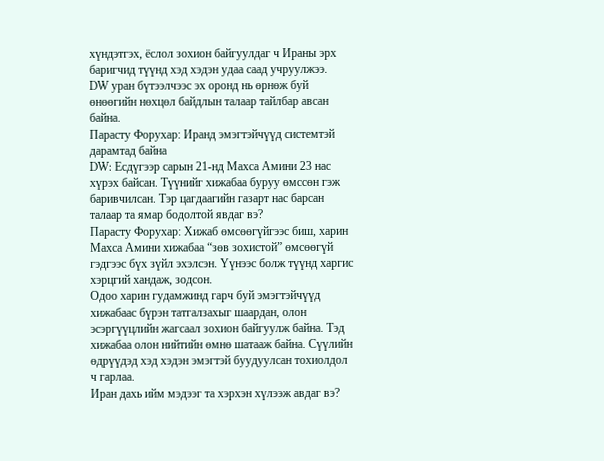хүндэтгэх, ёслол зохион байгуулдаг ч Ираны эрх баригчид түүнд хэд хэдэн удаа саад учруулжээ.
DW уран бүтээлчээс эх оронд нь өрнөж буй өнөөгийн нөхцөл байдлын талаар тайлбар авсан байна.
Парасту Форухар: Иранд эмэгтэйчүүд системтэй дарамтад байна
DW: Есдүгээр сарын 21-нд Махса Амини 23 нас хүрэх байсан. Түүнийг хижабаа буруу өмссөн гэж баривчилсан. Тэр цагдаагийн газарт нас барсан талаар та ямар бодолтой явдаг вэ?
Парасту Форухар: Хижаб өмсөөгүйгээс биш, харин Махса Амини хижабаа “зөв зохистой” өмсөөгүй гэдгээс бүх зүйл эхэлсэн. Үүнээс болж түүнд харгис хэрцгий хандаж, зодсон.
Одоо харин гудамжинд гарч буй эмэгтэйчүүд хижабаас бүрэн татгалзахыг шаардан, олон эсэргүүцлийн жагсаал зохион байгуулж байна. Тэд хижабаа олон нийтийн өмнө шатааж байна. Сүүлийн өдрүүдэд хэд хэдэн эмэгтэй буудуулсан тохиолдол ч гарлаа.
Иран дахь ийм мэдээг та хэрхэн хүлээж авдаг вэ?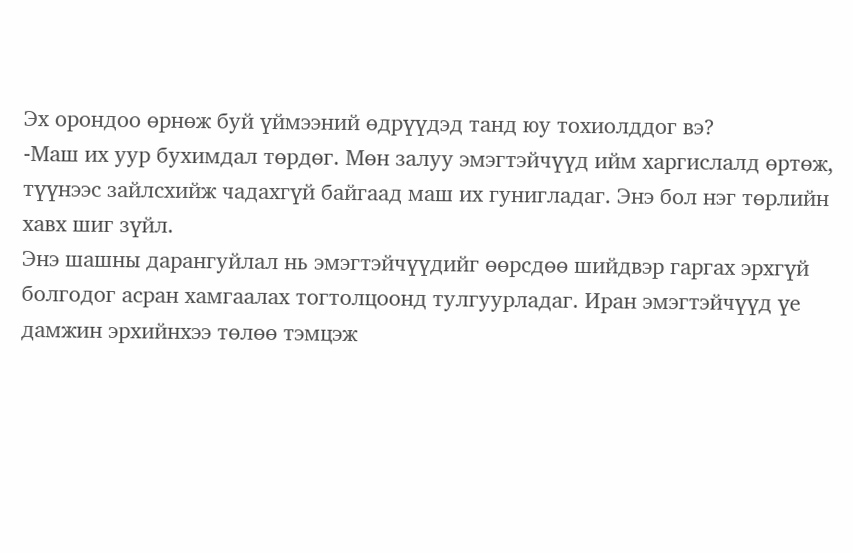Эх орондоо өрнөж буй үймээний өдрүүдэд танд юу тохиолддог вэ?
-Маш их уур бухимдал төрдөг. Мөн залуу эмэгтэйчүүд ийм харгислалд өртөж, түүнээс зайлсхийж чадахгүй байгаад маш их гунигладаг. Энэ бол нэг төрлийн хавх шиг зүйл.
Энэ шашны дарангуйлал нь эмэгтэйчүүдийг өөрсдөө шийдвэр гаргах эрхгүй болгодог асран хамгаалах тогтолцоонд тулгуурладаг. Иран эмэгтэйчүүд үе дамжин эрхийнхээ төлөө тэмцэж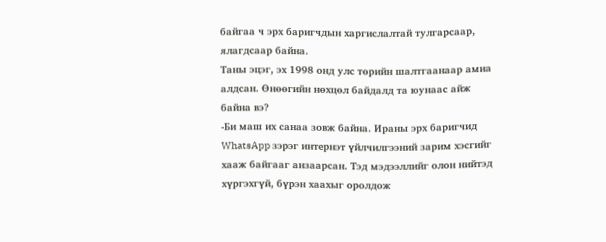байгаа ч эрх баригчдын харгислалтай тулгарсаар, ялагдсаар байна.
Таны эцэг, эх 1998 онд улс төрийн шалтгаанаар амиа алдсан. Өнөөгийн нөхцөл байдалд та юунаас айж байна вэ?
-Би маш их санаа зовж байна. Ираны эрх баригчид WhatsApp зэрэг интернэт үйлчилгээний зарим хэсгийг хааж байгааг анзаарсан. Тэд мэдээллийг олон нийтэд хүргэхгүй, бүрэн хаахыг оролдож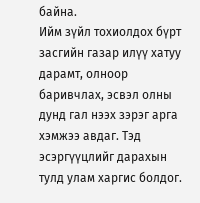байна.
Ийм зүйл тохиолдох бүрт засгийн газар илүү хатуу дарамт, олноор баривчлах, эсвэл олны дунд гал нээх зэрэг арга хэмжээ авдаг. Тэд эсэргүүцлийг дарахын тулд улам харгис болдог.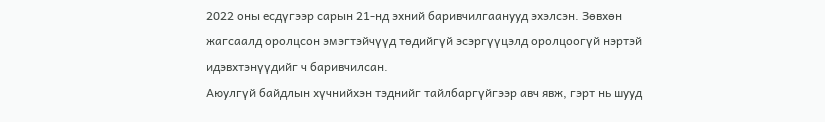2022 оны есдүгээр сарын 21-нд эхний баривчилгаанууд эхэлсэн. Зөвхөн жагсаалд оролцсон эмэгтэйчүүд төдийгүй эсэргүүцэлд оролцоогүй нэртэй идэвхтэнүүдийг ч баривчилсан.
Аюулгүй байдлын хүчнийхэн тэднийг тайлбаргүйгээр авч явж, гэрт нь шууд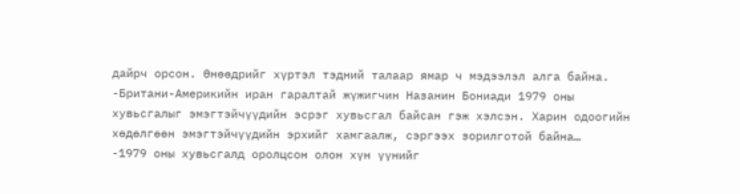дайрч орсон. Өнөөдрийг хүртэл тэдний талаар ямар ч мэдээлэл алга байна.
-Британи-Америкийн иран гаралтай жүжигчин Назанин Бониади 1979 оны хувьсгалыг эмэгтэйчүүдийн эсрэг хувьсгал байсан гэж хэлсэн. Харин одоогийн хөдөлгөөн эмэгтэйчүүдийн эрхийг хамгаалж, сэргээх зорилготой байна…
-1979 оны хувьсгалд оролцсон олон хүн үүнийг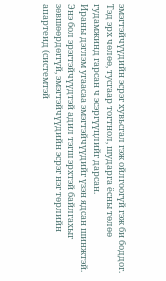эмэгтэйчүүдийн эсрэг хувьсгал гэж ойлгоогүй гэж би боддог. Тэд эрх чөлөө, тусгаар тогтнол, шударга ёсны төлөө гудамжинд гарсан ч эсэргүүцлийг дарсан.
Ираны дэглэм угаасаа эмэгтэйчүүдийг үзэн ядсан шинжтэй. Энэ бол эрэгтэйчүүдтэй адил тэгш эрхтэй байлгахыг зөвшөөрдөггүй, эмэгтэйчүүдийн эсрэг нэг төрлийн апартеид (системтэй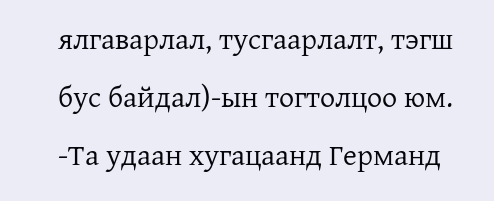ялгаварлал, тусгаарлалт, тэгш бус байдал)-ын тогтолцоо юм.
-Та удаан хугацаанд Германд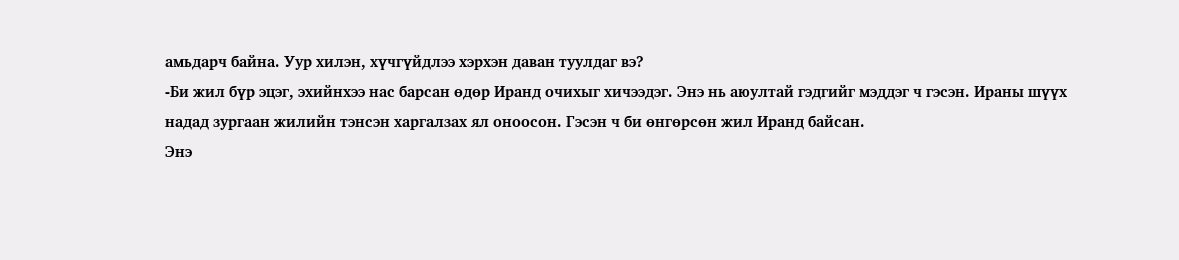амьдарч байна. Уур хилэн, хүчгүйдлээ хэрхэн даван туулдаг вэ?
-Би жил бүр эцэг, эхийнхээ нас барсан өдөр Иранд очихыг хичээдэг. Энэ нь аюултай гэдгийг мэддэг ч гэсэн. Ираны шүүх надад зургаан жилийн тэнсэн харгалзах ял оноосон. Гэсэн ч би өнгөрсөн жил Иранд байсан.
Энэ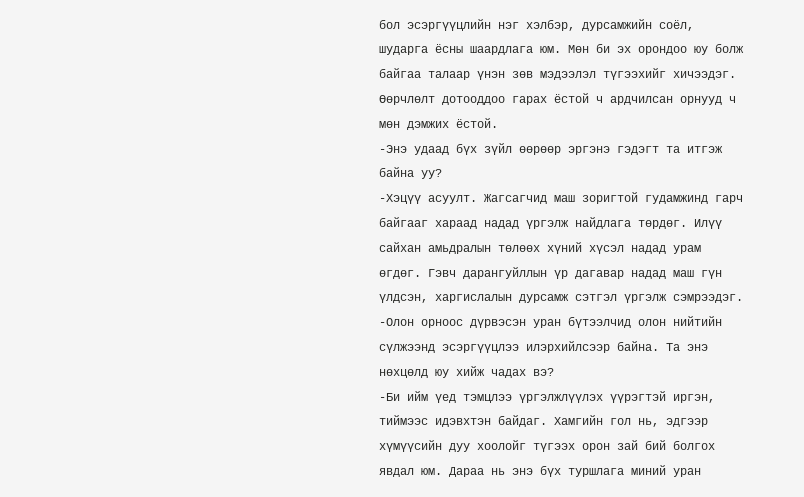бол эсэргүүцлийн нэг хэлбэр, дурсамжийн соёл, шударга ёсны шаардлага юм. Мөн би эх орондоо юу болж байгаа талаар үнэн зөв мэдээлэл түгээхийг хичээдэг. Өөрчлөлт дотооддоо гарах ёстой ч ардчилсан орнууд ч мөн дэмжих ёстой.
-Энэ удаад бүх зүйл өөрөөр эргэнэ гэдэгт та итгэж байна уу?
-Хэцүү асуулт. Жагсагчид маш зоригтой гудамжинд гарч байгааг хараад надад үргэлж найдлага төрдөг. Илүү сайхан амьдралын төлөөх хүний хүсэл надад урам өгдөг. Гэвч дарангуйллын үр дагавар надад маш гүн үлдсэн, харгислалын дурсамж сэтгэл үргэлж сэмрээдэг.
-Олон орноос дүрвэсэн уран бүтээлчид олон нийтийн сүлжээнд эсэргүүцлээ илэрхийлсээр байна. Та энэ нөхцөлд юу хийж чадах вэ?
-Би ийм үед тэмцлээ үргэлжлүүлэх үүрэгтэй иргэн, тиймээс идэвхтэн байдаг. Хамгийн гол нь, эдгээр хүмүүсийн дуу хоолойг түгээх орон зай бий болгох явдал юм. Дараа нь энэ бүх туршлага миний уран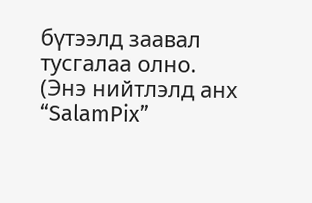бүтээлд заавал тусгалаа олно.
(Энэ нийтлэлд анх “SalamPix”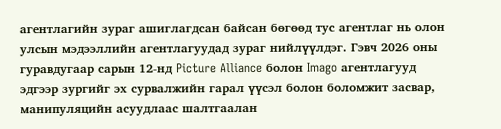агентлагийн зураг ашиглагдсан байсан бөгөөд тус агентлаг нь олон улсын мэдээллийн агентлагуудад зураг нийлүүлдэг. Гэвч 2026 оны гуравдугаар сарын 12-нд Picture Alliance болон Imago агентлагууд эдгээр зургийг эх сурвалжийн гарал үүсэл болон боломжит засвар, манипуляцийн асуудлаас шалтгаалан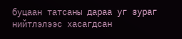буцаан татсаны дараа уг зураг нийтлэлээс хасагдсан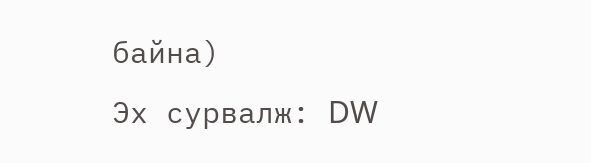байна)
Эх сурвалж: DW